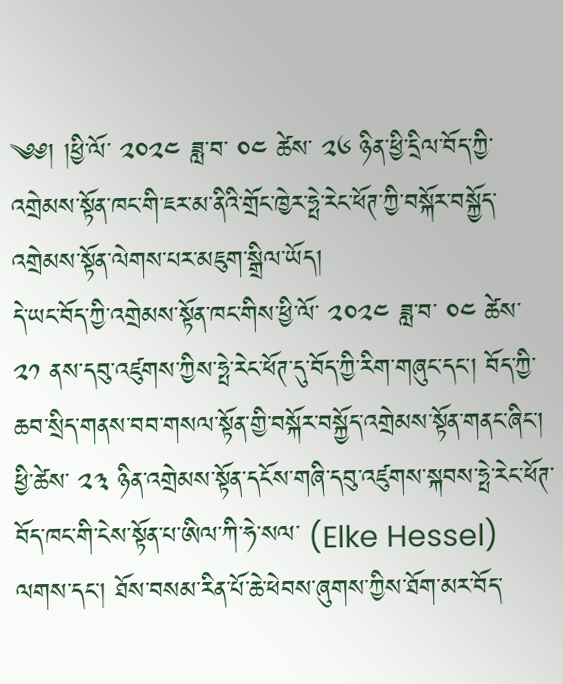༄༅། །ཕྱི་ལོ་ ༢༠༢༤ ཟླ་བ་ ༠༤ ཚེས་ ༢༦ ཉིན་ཕྱི་དྲིལ་བོད་ཀྱི་འགྲེམས་སྟོན་ཁང་གི་ཇར་མ་ནིའི་གྲོང་ཁྱེར་ཧྤེ་རེང་ཕོཊ་ཀྱི་བསྐོར་བསྐྱོད་འགྲེམས་སྟོན་ལེགས་པར་མཇུག་སྒྲིལ་ཡོད།
དེ་ཡང་བོད་ཀྱི་འགྲེམས་སྟོན་ཁང་གིས་ཕྱི་ལོ་ ༢༠༢༤ ཟླ་བ་ ༠༤ ཚེས་ ༢༡ ནས་དབུ་འཛུགས་ཀྱིས་ཧྤེ་རེང་ཕོཊ་དུ་བོད་ཀྱི་རིག་གཞུང་དང་། བོད་ཀྱི་ཆབ་སྲིད་གནས་བབ་གསལ་སྟོན་གྱི་བསྐོར་བསྐྱོད་འགྲེམས་སྟོན་གནང་ཞིང་། ཕྱི་ཚེས་ ༢༣ ཉིན་འགྲེམས་སྟོན་དངོས་གཞི་དབུ་འཛུགས་སྐབས་ཧྤེ་རེང་ཕོཊ་བོད་ཁང་གི་ངེས་སྟོན་པ་ཨིལ་ཀི་ཧེ་སལ་ (Elke Hessel) ལགས་དང་། ཐོས་བསམ་རིན་པོ་ཆེ་ཕེབས་ཞུགས་ཀྱིས་ཐོག་མར་བོད་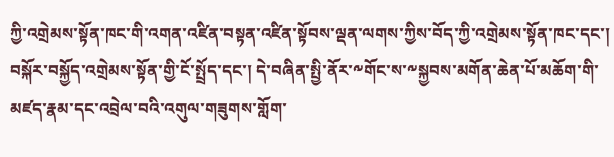ཀྱི་འགྲེམས་སྟོན་ཁང་གི་འགན་འཛིན་བསྟན་འཛིན་སྟོབས་ལྡན་ལགས་ཀྱིས་བོད་ཀྱི་འགྲེམས་སྟོན་ཁང་དང་། བསྐོར་བསྐྱོད་འགྲེམས་སྟོན་གྱི་ངོ་སྤྲོད་དང་། དེ་བཞིན་སྤྱི་ནོར་༸གོང་ས་༸སྐྱབས་མགོན་ཆེན་པོ་མཆོག་གི་མཛད་རྣམ་དང་འབྲེལ་བའི་འགུལ་གཟུགས་གློག་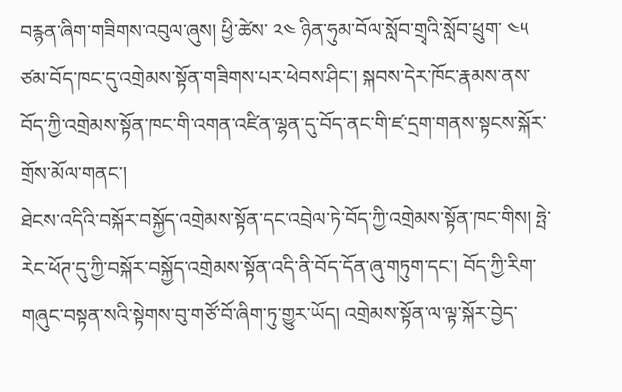བརྙན་ཞིག་གཟིགས་འབུལ་ཞུས། ཕྱི་ཚེས་ ༢༤ ཉིན་ཧུམ་བོལ་སློབ་གྲྭའི་སློབ་ཕྲུག་ ༤༥ ཙམ་བོད་ཁང་དུ་འགྲེམས་སྟོན་གཟིགས་པར་ཕེབས་ཤིང་། སྐབས་དེར་ཁོང་རྣམས་ནས་བོད་ཀྱི་འགྲེམས་སྟོན་ཁང་གི་འགན་འཛིན་ལྷན་དུ་བོད་ནང་གི་ཛ་དྲག་གནས་སྟངས་སྐོར་གྲོས་མོལ་གནང་།
ཐེངས་འདིའི་བསྐོར་བསྐྱོད་འགྲེམས་སྟོན་དང་འབྲེལ་ཏེ་བོད་ཀྱི་འགྲེམས་སྟོན་ཁང་གིས། ཧྤེ་རེང་ཕོཊ་དུ་ཀྱི་བསྐོར་བསྐྱོད་འགྲེམས་སྟོན་འདི་ནི་བོད་དོན་ཞུ་གཏུག་དང་། བོད་ཀྱི་རིག་གཞུང་བསྟན་སའི་སྟེགས་བུ་གཙོ་བོ་ཞིག་ཏུ་གྱུར་ཡོད། འགྲེམས་སྟོན་ལ་ལྟ་སྐོར་བྱེད་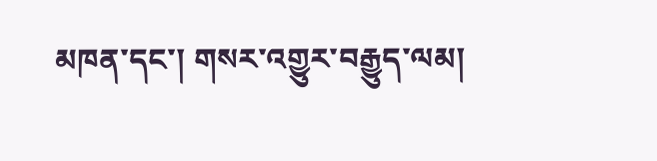མཁན་དང་། གསར་འགྱུར་བརྒྱུད་ལམ།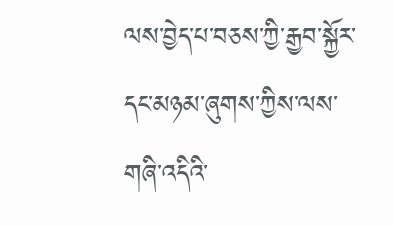ལས་བྱེད་པ་བཅས་ཀྱི་རྒྱབ་སྐྱོར་དང་མཉམ་ཞུགས་ཀྱིས་ལས་གཞི་འདིའི་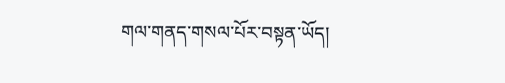གལ་གནད་གསལ་པོར་བསྟན་ཡོད།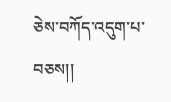ཅེས་བཀོད་འདུག་པ་བཅས།།